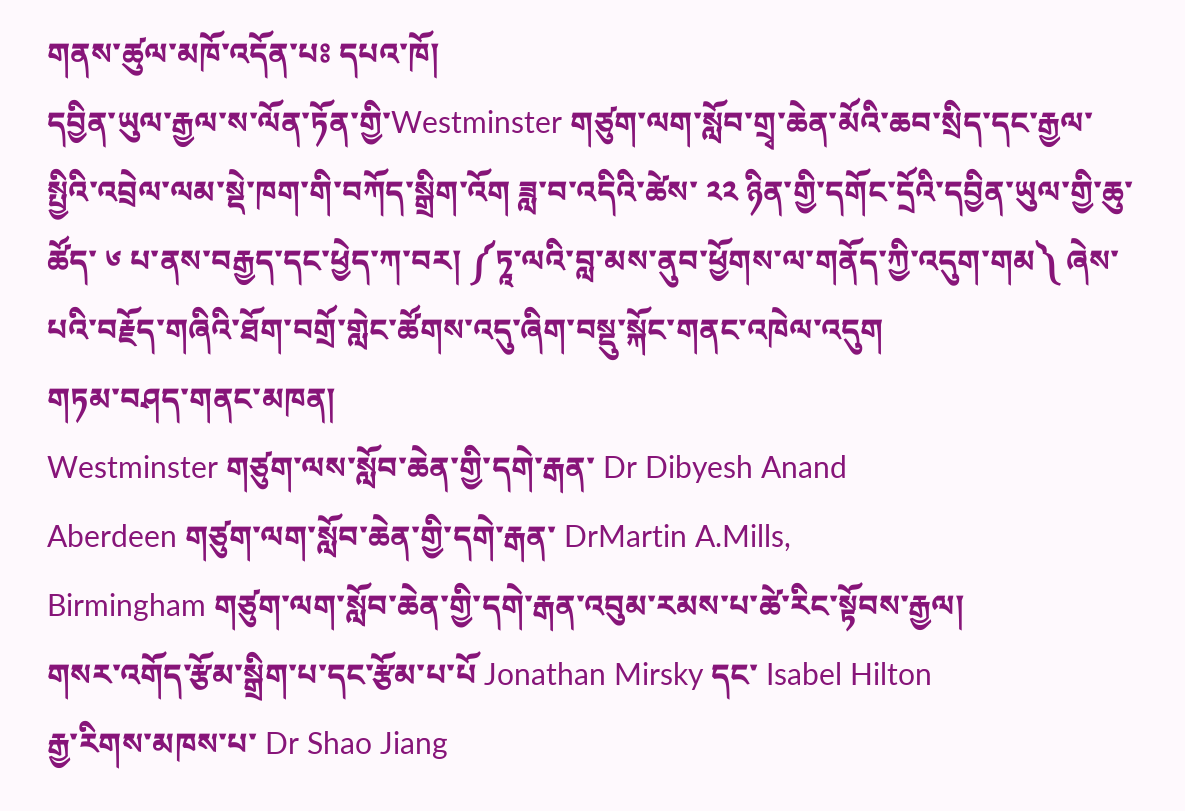གནས་ཚུལ་མཁོ་འདོན་པཿ དཔའ་ཁོ།
དབྱིན་ཡུལ་རྒྱལ་ས་ལོན་ཏོན་གྱི་Westminster གཙུག་ལག་སློབ་གྲྭ་ཆེན་མོའི་ཆབ་སྲིད་དང་རྒྱལ་སྤྱིའི་འབྲེལ་ལམ་སྡེ་ཁག་གི་བཀོད་སྒྲིག་འོག ཟླ་བ་འདིའི་ཚེས་ ༢༢ ཉིན་གྱི་དགོང་དྲོའི་དབྱིན་ཡུལ་གྱི་ཆུ་ཚོད་ ༦ པ་ནས་བརྒྱད་དང་ཕྱེད་ཀ་བར། ༼ཏཱ་ལའི་བླ་མས་ནུབ་ཕྱོགས་ལ་གནོད་ཀྱི་འདུག་གམ༽ ཞེས་པའི་བརྗོད་གཞིའི་ཐོག་བགྲོ་གླེང་ཚོགས་འདུ་ཞིག་བསྡུ་སྐོང་གནང་འཁེལ་འདུག
གཏམ་བཤད་གནང་མཁན།
Westminster གཙུག་ལས་སློབ་ཆེན་གྱི་དགེ་རྒན་ Dr Dibyesh Anand
Aberdeen གཙུག་ལག་སློབ་ཆེན་གྱི་དགེ་རྒན་ DrMartin A.Mills,
Birmingham གཙུག་ལག་སློབ་ཆེན་གྱི་དགེ་རྒན་འབུམ་རམས་པ་ཚེ་རིང་སྟོབས་རྒྱལ།
གསར་འགོད་རྩོམ་སྒྲིག་པ་དང་རྩོམ་པ་པོ Jonathan Mirsky དང་ Isabel Hilton
རྒྱ་རིགས་མཁས་པ་ Dr Shao Jiang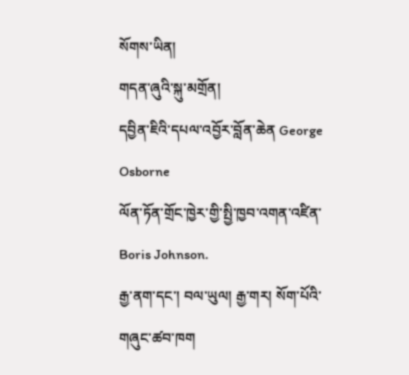སོགས་ཡིན།
གདན་ཞུའི་སྐུ་མགྲོན།
དབྱིན་ཇིའི་དཔལ་འབྱོར་བློན་ཆེན George Osborne
ལོན་ཏོན་གྲོང་ཁྱེར་གྱི་སྤྱི་ཁྱབ་འགན་འཛིན་ Boris Johnson.
རྒྱ་ནག་དང་། བལ་ཡུལ། རྒྱ་གར། སོག་པོའི་གཞུང་ཚབ་ཁག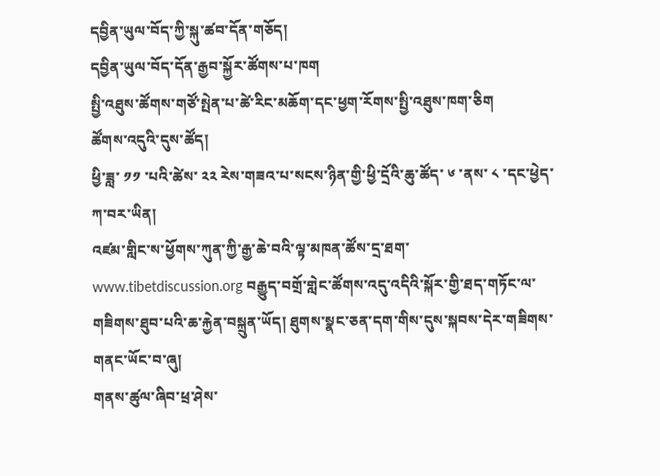དབྱིན་ཡུལ་བོད་ཀྱི་སྐུ་ཚབ་དོན་གཅོད།
དབྱིན་ཡུལ་བོད་དོན་རྒྱབ་སྐྱོར་ཚོགས་པ་ཁག
སྤྱི་འཐུས་ཚོགས་གཙོ་སྤེན་པ་ཚེ་རིང་མཆོག་དང་ཕྱག་རོགས་སྤྱི་འཐུས་ཁག་ཅིག
ཚོགས་འདུའི་དུས་ཚོད།
ཕྱི་ཟླ་ ༡༡ ་པའི་ཚེས་ ༢༢ རེས་གཟའ་པ་སངས་ཉིན་གྱི་ཕྱི་དྲོའི་ཆུ་ཚོད་ ༦ ་ནས་ ༨ ་དང་ཕྱེད་ཀ་བར་ཡིན།
འཛམ་གླིང་ས་ཕྱོགས་ཀུན་ཀྱི་རྒྱ་ཆེ་བའི་ལྟ་མཁན་ཚོས་དྲ་ཐག་ www.tibetdiscussion.org བརྒྱུད་བགྲོ་གླེང་ཚོགས་འདུ་འདིའི་སྐོར་གྱི་ཐད་གཏོང་ལ་གཟིགས་ཐུབ་པའི་ཆ་རྐྱེན་བསྐྲུན་ཡོད། ཐུགས་སྣང་ཅན་དག་གིས་དུས་སྐབས་དེར་གཟིགས་གནང་ཡོང་བ་ཞུ།
གནས་ཚུལ་ཞིབ་ཕྲ་ཤེས་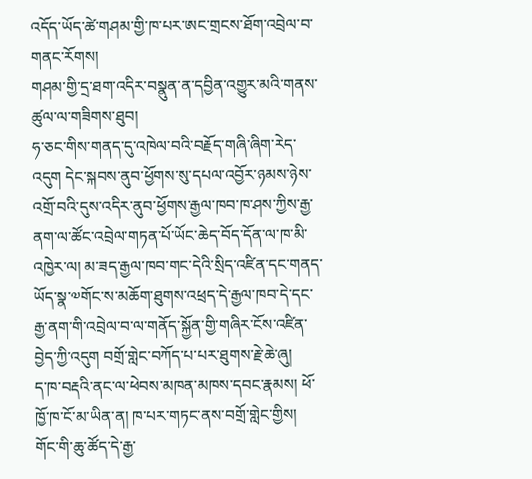འདོད་ཡོད་ཚེ་གཤམ་གྱི་ཁ་པར་ཨང་གྲངས་ཐོག་འབྲེལ་བ་གནང་རོགས།
གཤམ་གྱི་དྲ་ཐག་འདིར་བསྣུན་ན་དབྱིན་འགྱུར་མའི་གནས་ཚུལ་ལ་གཟིགས་ཐུབ།
ཧ་ཅང་གིས་གནད་དུ་འཁེལ་བའི་བརྗོད་གཞི་ཞིག་རེད་འདུག དེང་སྐབས་ནུབ་ཕྱོགས་སུ་དཔལ་འབྱོར་ཉམས་ཉེས་འགྲོ་བའི་དུས་འདིར་ནུབ་ཕྱོགས་རྒྱལ་ཁབ་ཁ་ཤས་ཀྱིས་རྒྱ་ནག་ལ་ཚོང་འབྲེལ་གཏན་པོ་ཡོང་ཆེད་བོད་དོན་ལ་ཁ་མི་འཁྱེར་ལ། མ་ཟད་རྒྱལ་ཁབ་གང་དེའི་སྲིད་འཛིན་དང་གནད་ཡོད་སྣ་༧གོང་ས་མཆོག་ཐུགས་འཕྲད་དེ་རྒྱལ་ཁབ་དེ་དང་རྒྱ་ནག་གི་འབྲེལ་བ་ལ་གནོད་སྐྱོན་གྱི་གཞིར་ངོས་འཛིན་བྱེད་ཀྱི་འདུག བགྲོ་གླེང་བཀོད་པ་པར་ཐུགས་རྗེ་ཆེ་ཞུ།
ད་ཁ་བརྡའི་ནང་ལ་ཕེབས་མཁན་མཁས་དབང་རྣམས། ཕོ་ཁྱོ་ཁ་ངོ་མ་ཡིན་ན། ཁ་པར་གཏང་ནས་བགྲོ་གླེང་གྱིས།
གོང་གི་ཆུ་ཚོད་དེ་རྒྱ་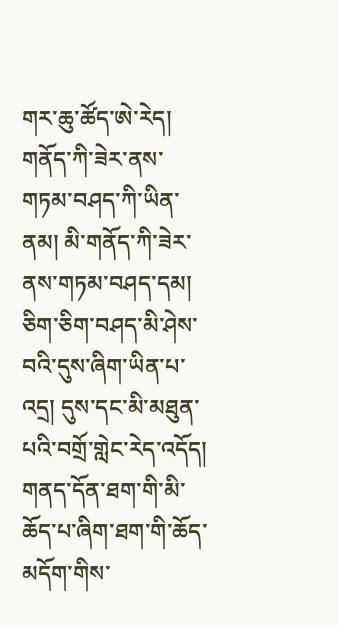གར་ཆུ་ཚོད་ཨེ་རེད།
གནོད་ཀི་ཟེར་ནས་གཏམ་བཤད་ཀི་ཡིན་ནམ། མི་གནོད་ཀི་ཟེར་ནས་གཏམ་བཤད་དམ། ཅིག་ཅིག་བཤད་མི་ཤེས་བའི་དུས་ཞིག་ཡིན་པ་འདྲ། དུས་དང་མི་མཐུན་པའི་བགྲོ་གླེང་རེད་འདོད། གནད་དོན་ཐག་གི་མི་ཆོད་པ་ཞིག་ཐག་གི་ཆོད་མདོག་གིས་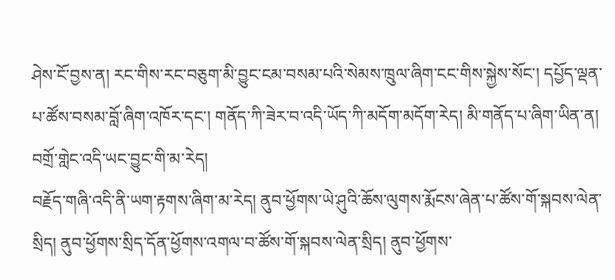ཤེས་ངོ་བྱས་ན། རང་གིས་རང་བཅུག་མི་བྱུང་ངམ་བསམ་པའི་སེམས་ཁྲུལ་ཞིག་ངང་གིས་སྐྱེས་སོང་། དཔྱོད་ལྡན་པ་ཚོས་བསམ་བློ་ཞིག་འཁོར་དང་། གནོད་ཀི་ཟེར་བ་འདི་ཡོད་ཀི་མདོག་མདོག་རེད། མི་གནོད་པ་ཞིག་ཡིན་ན། བགྲོ་གླེང་འདི་ཡང་བྱུང་གི་མ་རེད།
བརྗོད་གཞི་འདི་ནི་ཡག་རྟགས་ཞིག་མ་རེད། ནུབ་ཕྱོགས་ཡེ་ཤུའི་ཆོས་ལུགས་རྨོངས་ཞེན་པ་ཚོས་གོ་སྐབས་ལེན་སྲིད། ནུབ་ཕྱོགས་སྲིད་དོན་ཕྱོགས་འགལ་བ་ཚོས་གོ་སྐབས་ལེན་སྲིད། ནུབ་ཕྱོགས་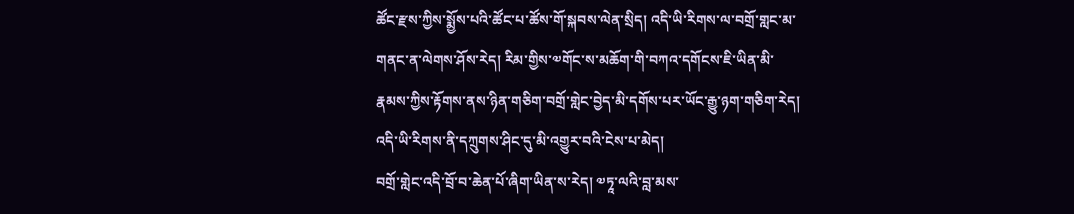ཚོང་རྫས་ཀྱིས་སྨྱོས་པའི་ཚོང་པ་ཚོས་གོ་སྐབས་ལེན་སྲིད། འདི་ཡི་རིགས་ལ་བགྲོ་གླང་མ་གནང་ན་ལེགས་ཤོས་རེད། རིམ་གྱིས་༧གོང་ས་མཆོག་གི་བཀའ་དགོངས་ཇི་ཡིན་མི་རྣམས་ཀྱིས་རྟོགས་ནས་ཉིན་གཅིག་བགྲོ་གླེང་བྱེད་མི་དགོས་པར་ཡོང་རྒྱུ་ཉག་གཅིག་རེད། འདི་ཡི་རིགས་ནི་དཀྲུགས་ཤིང་དུ་མི་འགྱུར་བའི་ངེས་པ་མེད།
བགྲོ་གླེང་འདི་བྲོ་བ་ཆེན་པོ་ཞིག་ཡིན་ས་རེད། ༧ཏཱ་ལའི་བླ་མས་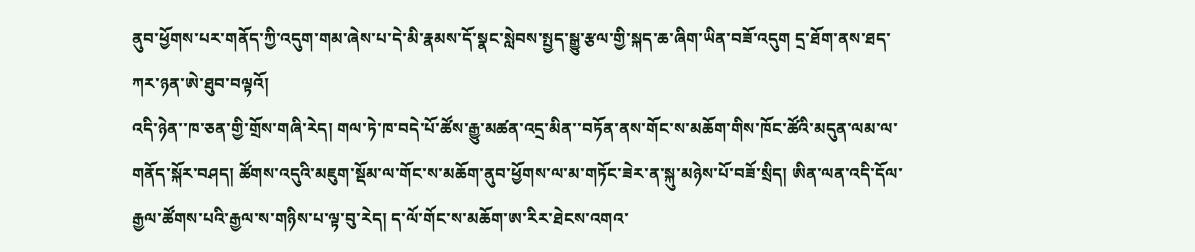ནུབ་ཕྱོགས་པར་གནོད་ཀྱི་འདུག་གམ་ཞེས་པ་དེ་མི་རྣམས་དོ་སྣང་སླེབས་སྤྱད་སྒྱུ་རྩལ་གྱི་སྐད་ཆ་ཞིག་ཡིན་བཟོ་འདུག དྲ་ཐོག་ནས་ཐད་ཀར་ཉན་ཨེ་ཐུབ་བལྟའོ།
འདི་ཉེན་་ཁ་ཅན་གྱི་གྲོས་གཞི་རེད། གལ་ཏེ་ཁ་བདེ་པོ་ཚོས་རྒྱུ་མཚན་འདྲ་མིན་་བཏོན་ནས་གོང་ས་མཆོག་གིས་ཁོང་ཚོའི་མདུན་ལམ་ལ་གནོད་སྐོར་བཤད། ཚོགས་འདུའི་མཇུག་སྡོམ་ལ་གོང་ས་མཆོག་ནུབ་ཕྱོགས་ལ་མ་གཏོང་ཟེར་ན་སྐུ་མཉེས་པོ་བཟོ་སྲིད། ཨིན་ལན་འདི་དོལ་རྒྱལ་ཚོགས་པའི་རྒྱལ་ས་གཉིས་པ་ལྟ་བུ་རེད། ད་ལོ་གོང་ས་མཆོག་ཨ་རིར་ཐེངས་འགའ་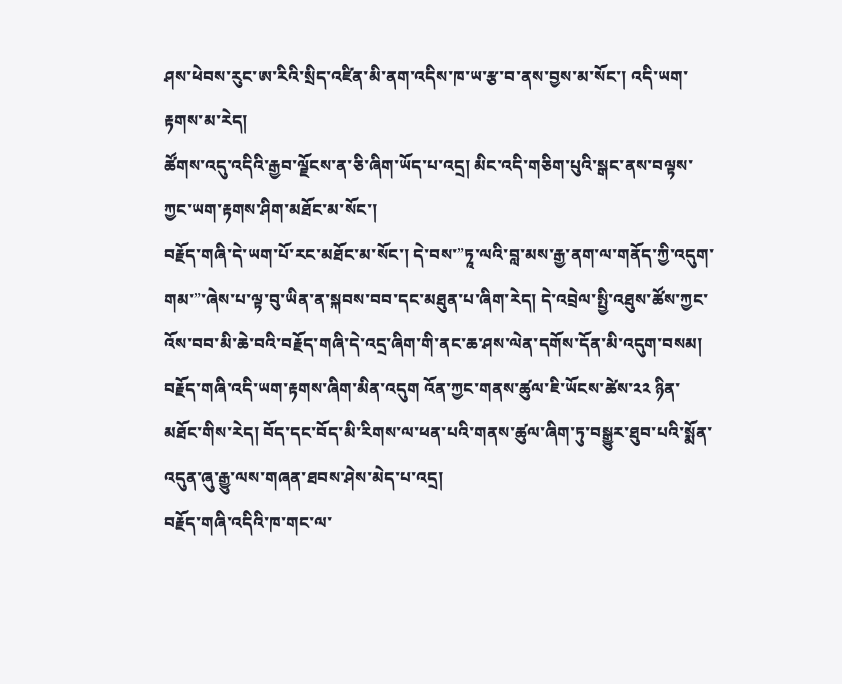ཤས་ཕེབས་རུང་ཨ་རིའི་སྲིད་འཛིན་མི་ནག་འདིས་ཁ་ཡ་རྩ་བ་ནས་བྱས་མ་སོང་། འདི་ཡག་རྟགས་མ་རེད།
ཚོགས་འདུ་འདིའི་རྒྱབ་ལྗོངས་ན་ཅི་ཞིག་ཡོད་པ་འདྲ། མིང་འདི་གཅིག་པུའི་སྒང་ནས་བལྟས་ཀྱང་ཡག་རྟགས་ཤིག་མཐོང་མ་སོང་།
བརྗོད་གཞི་དེ་ཡག་པོ་རང་མཐོང་མ་སོང་། དེ་བས་”ཏཱ་ལའི་བླ་མས་རྒྱ་ནག་ལ་གནོད་ཀྱི་འདུག་གམ་”་ཞེས་པ་ལྟ་བུ་ཡིན་ན་སྐབས་བབ་དང་མཐུན་པ་ཞིག་རེད། དེ་འབྲེལ་སྤྱི་འཐུས་ཚོས་ཀྱང་འོས་བབ་མི་ཆེ་བའི་བརྗོད་གཞི་དེ་འདྲ་ཞིག་གི་ནང་ཆ་ཤས་ལེན་དགོས་དོན་མི་འདུག་བསམ།
བརྗོད་གཞི་འདི་ཡག་རྟགས་ཞིག་མིན་འདུག འོན་ཀྱང་གནས་ཚུལ་ཇི་ཡོངས་ཚེས་༢༢ ཉིན་མཐོང་གིས་རེད། བོད་དང་བོད་མི་རིགས་ལ་ཕན་པའི་གནས་ཚུལ་ཞིག་ཏུ་བསྒྱུར་ཐུབ་པའི་སྨོན་འདུན་ཞུ་རྒྱུ་ལས་གཞན་ཐབས་ཤེས་མེད་པ་འདྲ།
བརྗོད་གཞི་འདིའི་ཁ་གང་ལ་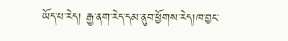ཡོད་པ་རེད། རྒྱ་ནག་རེད་དམ་ནུབ་ཕྱོགས་རེད།ཁ་བྱང་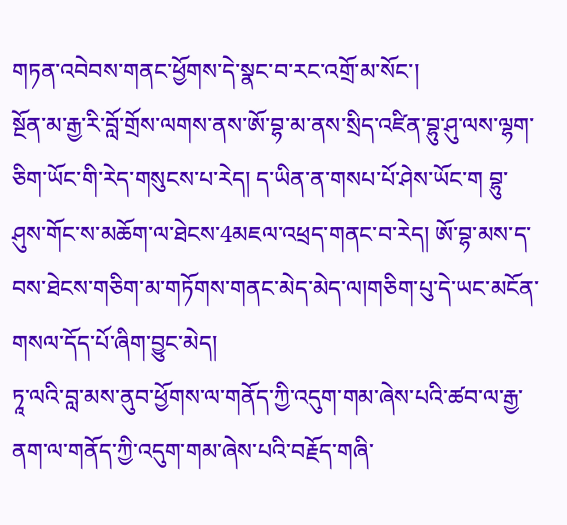གཏན་འབེབས་གནང་ཕྱོགས་དེ་སྣང་བ་རང་འགྲོ་མ་སོང་།
སྔོན་མ་རྒྱ་རི་བློ་གྲོས་ལགས་ནས་ཨོ་བྷ་མ་ནས་སྲིད་འཛིན་བྷུ་ཤུ་ལས་ལྷག་ཅིག་ཡོང་གི་རེད་གསུངས་པ་རེད། ད་ཡིན་ན་གསཔ་པོ་ཤེས་ཡོང་ག བྷུ་ཤུས་གོང་ས་མཆོག་ལ་ཐེངས་4མཇལ་འཕྲད་གནང་བ་རེད། ཨོ་བྷ་མས་ད་བས་ཐེངས་གཅིག་མ་གཏོགས་གནང་མེད་མེད་ལ།གཅིག་པུ་དེ་ཡང་མངོན་གསལ་དོད་པོ་ཞིག་བྱུང་མེད།
ཏཱ་ལའི་བླ་མས་ནུབ་ཕྱོགས་ལ་གནོད་ཀྱི་འདུག་གམ་ཞེས་པའི་ཚབ་ལ་རྒྱ་ནག་ལ་གནོད་ཀྱི་འདུག་གམ་ཞེས་པའི་བརྗོད་གཞི་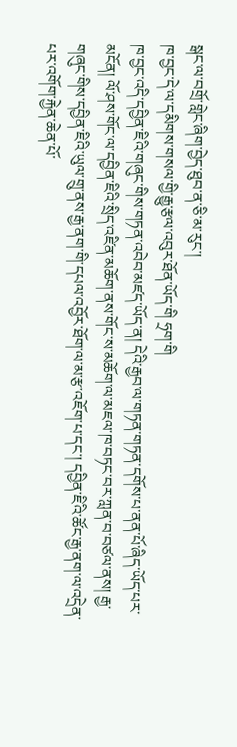སྒང་ལ་བགྲོ་གླེང་ཞིག་བྱེད་ཐུབ་ན་ཅི་མ་རུང་།
ཁ་བྱང་དེ་ལ་དམིགས་གསལ་གྱི་རྒྱུ་རྩལ་འབུར་ཐོན་ཡོད་གི ཧྲག་གི
ཁ་བྱང་འདི་དབྱིན་ཇིའི་གཞུང་གིས་གཏན་འབེབ་མཛད་ཡོད་ན། དེའི་རྒྱབ་ལ་གཏན་གཏན་དགོས་པ་ནན་པོ་ཞིད་ཡོད་པར་མངོན། ལོ་ཤས་གོང་ལ་དབྱིན་ཇིའི་སྲིད་འཛིན་མཆོག་ནས་གོང་ས་མཆོག་ལ་མཇལ་ཁ་བཏང་བར་ཀླན་བ་བཙལ་ནས། རྒྱ་གཞུང་གིས་དབྱིན་ཇིའི་ཡུལ་གྲུ་ནས་རྒྱ་ནག་གི་དཔལ་འབྱོར་ཐོག་ལ་མ་རྩ་འཇོག་པ་དང་། དབྱིན་ཇིའི་ཚོང་རྒྱ་ནག་ལ་འདྲེན་པར་འགོག་རྐྱེན་ཆེན་པོ་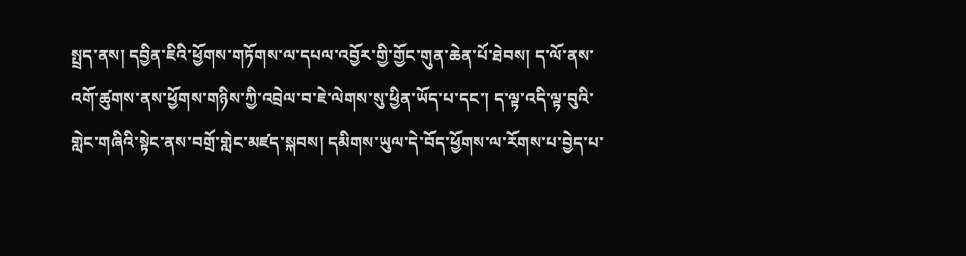སྤྲད་ནས། དབྱིན་ཇིའི་ཕྱོགས་གཏོགས་ལ་དཔལ་འབྱོར་གྱི་གྱོང་གུན་ཆེན་པོ་ཐེབས། ད་ལོ་ནས་འགོ་ཚུགས་ནས་ཕྱོགས་གཉིས་ཀྱི་འབྲེལ་བ་ཇེ་ལེགས་སུ་ཕྱིན་ཡོད་པ་དང་། ད་ལྟ་འདི་ལྟ་བུའི་གླེང་གཞིའི་སྟེང་ནས་བགྲོ་གླེང་མཛད་སྐབས། དམིགས་ཡུལ་དེ་བོད་ཕྱོགས་ལ་རོགས་པ་བྱེད་པ་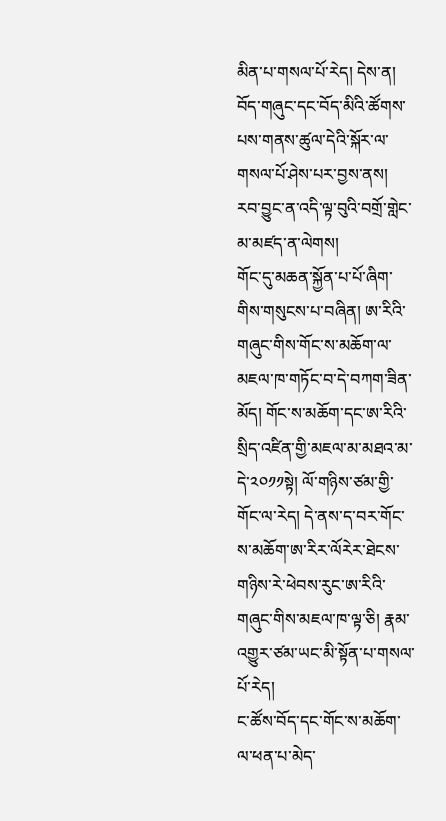མིན་པ་གསལ་པོ་རེད། དེས་ན། བོད་གཞུང་དང་བོད་མིའི་ཚོགས་པས་གནས་ཚུལ་དེའི་སྐོར་ལ་གསལ་པོ་ཤེས་པར་བྱས་ནས། རབ་བྱུང་ན་འདི་ལྟ་བུའི་བགྲོ་གླེང་མ་མཛད་ན་ལེགས།
གོང་དུ་མཆན་སྐྱོན་པ་པོ་ཞིག་གིས་གསུངས་པ་བཞིན། ཨ་རིའི་གཞུང་གིས་གོང་ས་མཆོག་ལ་མཇལ་ཁ་གཏོང་བ་དེ་བཀག་ཟིན་མོད། གོང་ས་མཆོག་དང་ཨ་རིའི་སྲིད་འཛིན་གྱི་མཇལ་མ་མཐའ་མ་དེ་༢༠༡༡སྟེ། ལོ་གཉིས་ཙམ་གྱི་གོང་ལ་རེད། དེ་ནས་ད་བར་གོང་ས་མཆོག་ཨ་རིར་ལོརེར་ཐེངས་གཉིས་རེ་ཕེབས་རུང་ཨ་རིའི་གཞུང་གིས་མཇལ་ཁ་ལྟ་ཅི། རྣམ་འགྱུར་ཙམ་ཡང་མི་སྟོན་པ་གསལ་པོ་རེད།
ང་ཚོས་བོད་དང་གོང་ས་མཆོག་ལ་ཕན་པ་མེད་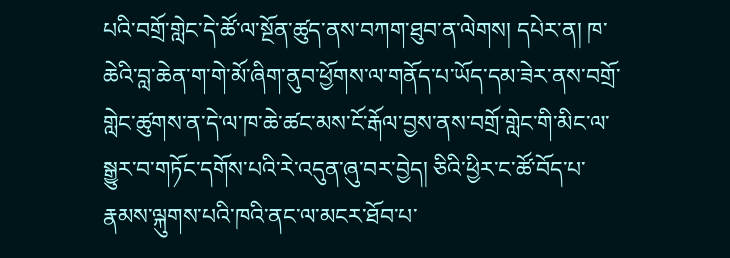པའི་བགྲོ་གླེང་དེ་ཚོ་ལ་སྔོན་ཚུད་ནས་བཀག་ཐུབ་ན་ལེགས། དཔེར་ན། ཁ་ཆེའི་བླ་ཆེན་ག་གེ་མོ་ཞིག་ནུབ་ཕྱོགས་ལ་གནོད་པ་ཡོད་དམ་ཟེར་ནས་བགྲོ་གླེང་ཚུགས་ན་དེ་ལ་ཁ་ཆེ་ཚང་མས་ངོ་རྒོལ་བྱས་ནས་བགྲོ་གླེང་གི་མིང་ལ་སྒྱུར་བ་གཏོང་དགོས་པའི་རེ་འདུན་ཞུ་བར་བྱེད། ཅིའི་ཕྱིར་ང་ཚོ་བོད་པ་རྣམས་ལྐུགས་པའི་ཁའི་ནང་ལ་མངར་ཐོབ་པ་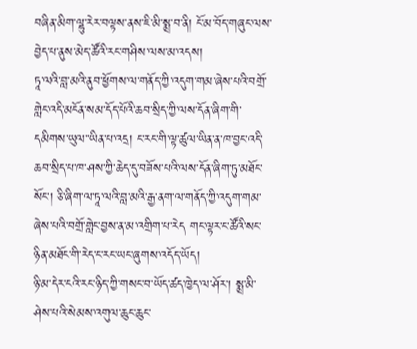བཞིན་མིག་ལྷུ་རེར་བལྟས་ནས་ཇི་མི་སྨྲ་བ་ནི། ངོ་མ་བོད་གཞུང་ལས་བྱེད་པ་ནུས་མེད་ཚོའི་རང་གཤིས་ལས་མ་འདས།
ཏཱ་ལའི་བླ་མའི་ནུབ་ཕྱོགས་ལ་གནོད་ཀྱི་འདུག་གམ་ཞེས་པའི་བགྲོ་གླེང་འདི་མངོན་སམ་དོད་པོའི་ཆབ་སྲིད་ཀྱི་ལས་དོན་ཞིག་གི་དམིགས་ཡུལ་་ཡིན་པ་འདྲ། ང་རང་གི་ལྟ་ཚུལ་ཡིན་ན་ཁ་བྱང་འདི་ཆབ་སྲིད་པ་ཁ་ཤས་ཀྱི་ཆེད་དུ་བཟོས་པའི་ལས་དོན་ཞིག་ཏུ་མཐོང་སོང་། ཅི་ཞིག་ལ་ཏཱ་ལའི་བླ་མའི་རྒྱ་ནག་ལ་གནོད་ཀྱི་འདུག་གམ་ཞེས་པའི་བགྲོ་གླེང་བྱས་ན་མ་འགྲིག་པ་རེད གང་ལྟར་ང་ཚོའི་སང་ཉིན་མཐོང་གི་རེད་ང་རང་ཡང་ཞུགས་འདོད་ཡོད།
ཉི་མ་དེར་ངའི་རང་ཉིད་ཀྱི་གསང་བ་ཡོད་ཚད་ཁྱེད་ལ་ཤོར་། སྨྲ་མི་ཤེས་པའི་སེམས་འགུལ་ཆུང་ཆུང་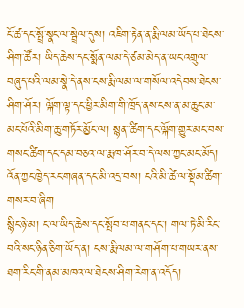ངོ་ཚ་དང་སྤྲོ་སྣང་ལ་སྦྲེལ་དུས། འཇིག་རྟེན་ན་རྨི་ལམ་ཡོད་པ་ཐེངས་ཤིག་ཚོར། ཡིད་ཆེས་དང་སྨོན་ལམ་དེ་ཙམ་མེད་ན་ཡང་འགྲུལ་བཞུད་པའི་ལམ་སྣེ་དེ་ནས་ངས་རྨི་ལམ་ལ་གསོལ་འདེབས་ཐེངས་ཤིག་ཤོར། ལྐོག་ལྟ་དང་ཕྱིར་མིག་གི་ཁྲོད་ནས་ངས་ན་མ་ཆུང་མ་མང་པོའི་མིག་ཆུ་གཏོར་མྱོང་ལ། སྙན་་ཚིག་དང་ལྐོག་གྱུར་མང་བས་གསང་ཚིག་དང་དམ་བཅའ་ལ་རྨ་ཁ་ཤོར་བ་དེ་ལས་ཀྱང་མང་མོད། འོན་ཀྱང་ཁྱེད་རང་གཞན་དང་མི་འདྲ་བས། ངའི་མི་ཚེ་ལ་སྡོམ་ཚིག་གསར་བ་ཞིག
སྙིང་ཉེ་མ། ང་ལ་ཡིད་ཆེས་དང་སྤོབ་པ་གནང་དང་། གལ་ཏེ་མི་རིང་བའི་སང་ཉིན་ཅིག་ཡོད་ན། ངས་རྨི་ལམ་ལ་གཤོག་པ་གཡར་ནས་ཐག་རིང་གི་ནམ་མཁའ་ལ་ཐེངས་ཤིག་རེག་ན་འདོད།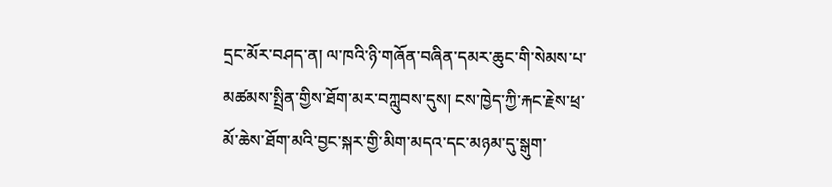དྲང་མོར་བཤད་ན། ལ་ཁའི་ཉི་གཞོན་བཞིན་དམར་ཆུང་གི་སེམས་པ་མཚམས་སྤྲིན་གྱིས་ཐོག་མར་བཀླུབས་དུས། ངས་ཁྱེད་ཀྱི་རྐང་རྗེས་ཕྲ་མོ་ཆེས་ཐོག་མའི་བྱང་སྐར་གྱི་མིག་མདའ་དང་མཉམ་དུ་སྒུག་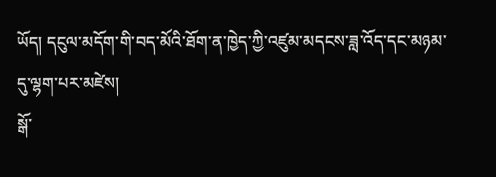ཡོད། དངུལ་མདོག་གི་བད་མོའི་ཐོག་ན་ཁྱེད་ཀྱི་འཛུམ་མདངས་ཟླ་འོད་དང་མཉམ་དུ་ལྷག་པར་མཛེས།
སྒོ་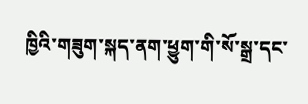ཁྱིའི་གཟུག་སྐད་ནག་ཕྱུག་གི་སོ་སྒྲ་དང་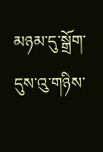མཉམ་དུ་སྒྲོག་དུས་འུ་གཉིས་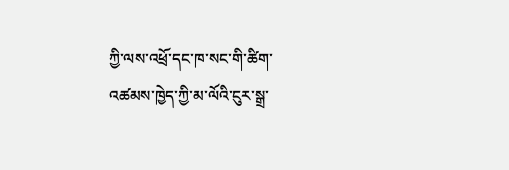ཀྱི་ལས་འཕྲོ་དང་ཁ་སང་གི་ཚིག་འཚམས་ཁྱེད་ཀྱི་མ་ལོའི་ངུར་སྒྲ་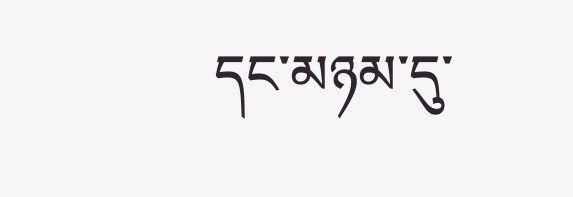དང་མཉམ་དུ་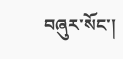བཞུར་སོང་།